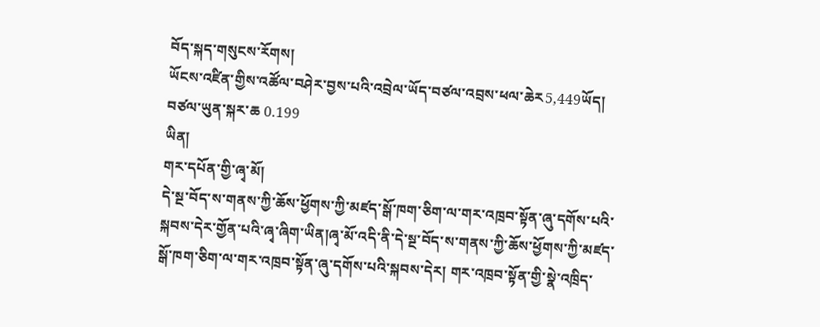བོད་སྐད་གསུངས་རོགས།
ཡོངས་འཛིན་གྱིས་འཚོལ་བཤེར་བྱས་པའི་འབྲེལ་ཡོད་བཙལ་འབྲས་ཕལ་ཆེར5,449ཡོད། བཙལ་ཡུན་སྐར་ཆ 0.199
ཡིན།
གར་དཔོན་གྱི་ཞྭ་མོ།
དེ་སྔ་བོད་ས་གནས་ཀྱི་ཆོས་ཕྱོགས་ཀྱི་མཛད་སྒོ་ཁག་ཅིག་ལ་གར་འཁྲབ་སྟོན་ཞུ་དགོས་པའི་སྐབས་དེར་གྱོན་པའི་ཞྭ་ཞིག་ཡིན།ཞྭ་མོ་འདི་ནི་དེ་སྔ་བོད་ས་གནས་ཀྱི་ཆོས་ཕྱོགས་ཀྱི་མཛད་སྒོ་ཁག་ཅིག་ལ་གར་འཁྲབ་སྟོན་ཞུ་དགོས་པའི་སྐབས་དེར། གར་འཁྲབ་སྟོན་གྱི་སྣེ་འཁྲིད་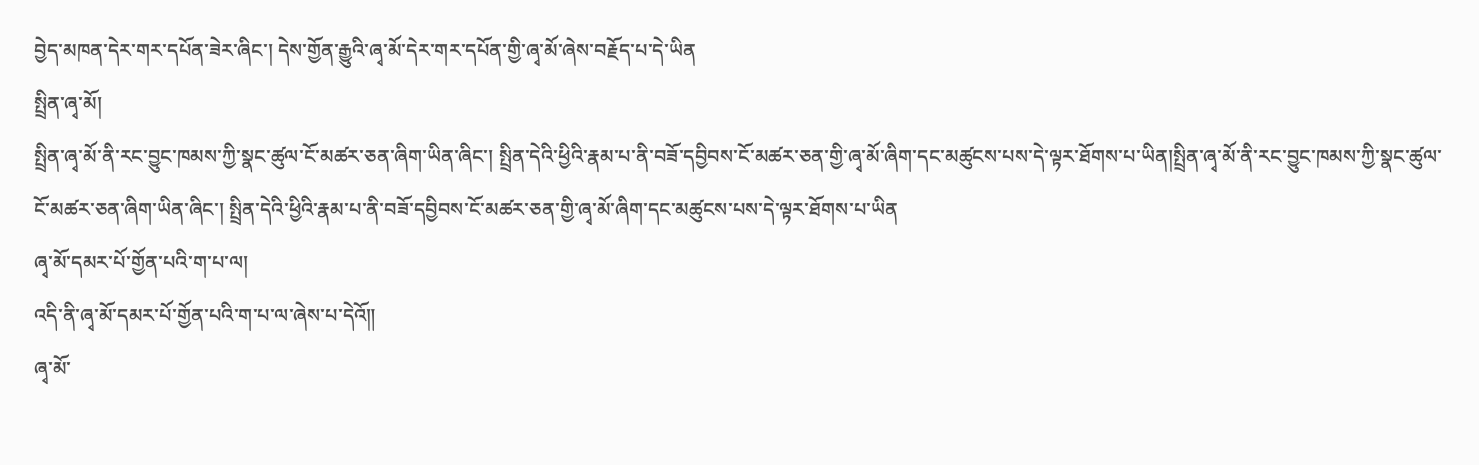བྱེད་མཁན་དེར་གར་དཔོན་ཟེར་ཞིང་། དེས་གྱོན་རྒྱུའི་ཞྭ་མོ་དེར་གར་དཔོན་གྱི་ཞྭ་མོ་ཞེས་བརྗོད་པ་དེ་ཡིན
སྤྲིན་ཞྭ་མོ།
སྤྲིན་ཞྭ་མོ་ནི་རང་བྱུང་ཁམས་ཀྱི་སྣང་ཚུལ་ངོ་མཚར་ཅན་ཞིག་ཡིན་ཞིང་། སྤྲིན་དེའི་ཕྱིའི་རྣམ་པ་ནི་བཟོ་དབྱིབས་ངོ་མཚར་ཅན་གྱི་ཞྭ་མོ་ཞིག་དང་མཚུངས་པས་དེ་ལྟར་ཐོགས་པ་ཡིན།སྤྲིན་ཞྭ་མོ་ནི་རང་བྱུང་ཁམས་ཀྱི་སྣང་ཚུལ་ངོ་མཚར་ཅན་ཞིག་ཡིན་ཞིང་། སྤྲིན་དེའི་ཕྱིའི་རྣམ་པ་ནི་བཟོ་དབྱིབས་ངོ་མཚར་ཅན་གྱི་ཞྭ་མོ་ཞིག་དང་མཚུངས་པས་དེ་ལྟར་ཐོགས་པ་ཡིན
ཞྭ་མོ་དམར་པོ་གྱོན་པའི་ག་པ་ལ།
འདི་ནི་ཞྭ་མོ་དམར་པོ་གྱོན་པའི་ག་པ་ལ་ཞེས་པ་དེའོ༎
ཞྭ་མོ་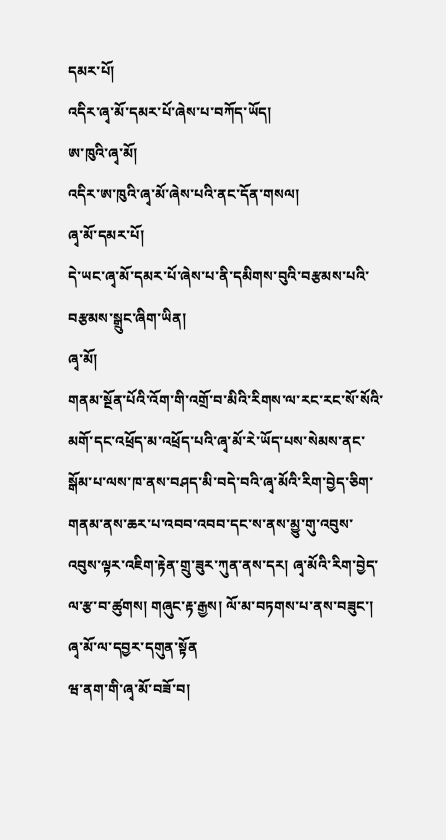དམར་པོ།
འདིར་ཞྭ་མོ་དམར་པོ་ཞེས་པ་བཀོད་ཡོད།
ཨ་ཁུའི་ཞྭ་མོ།
འདིར་ཨ་ཁུའི་ཞྭ་མོ་ཞེས་པའི་ནང་དོན་གསལ།
ཞྭ་མོ་དམར་པོ།
དེ་ཡང་ཞྭ་མོ་དམར་པོ་ཞེས་པ་ནི་དམིགས་བུའི་བརྩམས་པའི་བརྩམས་སྒྲུང་ཞིག་ཡིན།
ཞྭ་མོ།
གནམ་སྔོན་པོའི་འོག་གི་འགྲོ་བ་མིའི་རིགས་ལ་རང་རང་སོ་སོའི་མགོ་དང་འཕྲོད་མ་འཕྲོད་པའི་ཞྭ་མོ་རེ་ཡོད་པས་སེམས་ནང་སྒོམ་པ་ལས་ཁ་ནས་བཤད་མི་བདེ་བའི་ཞྭ་མོའི་རིག་བྱེད་ཅིག་གནམ་ནས་ཆར་པ་འབབ་འབབ་དང་ས་ནས་མྱུ་གུ་འབུས་འབུས་ལྟར་འཇིག་རྟེན་གྲུ་ཟུར་ཀུན་ནས་དར། ཞྭ་མོའི་རིག་བྱེད་ལ་རྩ་བ་ཚུགས། གཞུང་རྟ་རྒྱས། ལོ་མ་བཏགས་པ་ནས་བཟུང་། ཞྭ་མོ་ལ་དབྱར་དགུན་སྟོན
ཝ་ནག་གི་ཞྭ་མོ་བཟོ་བ།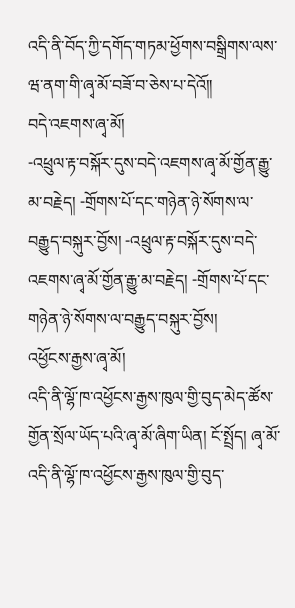འདི་ནི་བོད་ཀྱི་དགོད་གཏམ་ཕྱོགས་བསྒྲིགས་ལས་ཝ་ནག་གི་ཞྭ་མོ་བཟོ་བ་ཅེས་པ་དེའོ༎
བདེ་འཇགས་ཞྭ་མོ།
-འཕྲུལ་རྟ་བསྐོར་དུས་བདེ་འཇགས་ཞྭ་མོ་གྱོན་རྒྱུ་མ་བརྗེད། -གྲོགས་པོ་དང་གཉེན་ཉེ་སོགས་ལ་བརྒྱུད་བསྐུར་བྱོས། -འཕྲུལ་རྟ་བསྐོར་དུས་བདེ་འཇགས་ཞྭ་མོ་གྱོན་རྒྱུ་མ་བརྗེད། -གྲོགས་པོ་དང་གཉེན་ཉེ་སོགས་ལ་བརྒྱུད་བསྐུར་བྱོས།
འཕྱོངས་རྒྱས་ཞྭ་མོ།
འདི་ནི་ལྷོ་ཁ་འཕྱོངས་རྒྱས་ཁུལ་གྱི་བུད་མེད་ཚོས་གྱོན་སྲོལ་ཡོད་པའི་ཞྭ་མོ་ཞིག་ཡིན། ངོ་སྤྲོད། ཞྭ་མོ་འདི་ནི་ལྷོ་ཁ་འཕྱོངས་རྒྱས་ཁུལ་གྱི་བུད་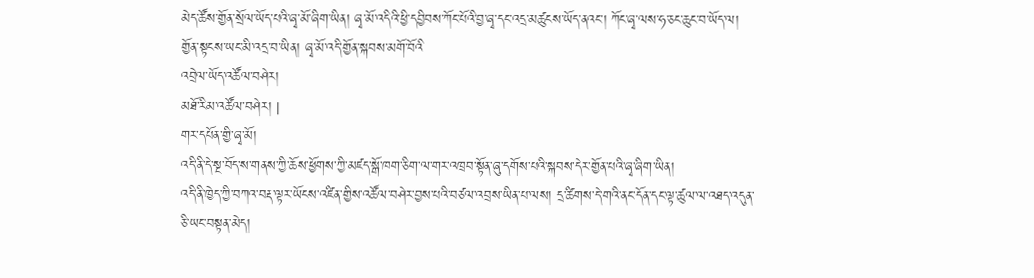མེད་ཚོས་གྱོན་སྲོལ་ཡོད་པའི་ཞྭ་མོ་ཞིག་ཡིན། ཞྭ་མོ་འདིའི་ཕྱི་དབྱིབས་ཀོང་པོའི་བྱ་ཞྭ་དང་འདྲ་མཚུངས་ཡོད་ནའང་། ཀོང་ཞྭ་ལས་ཧ་ཅང་ཆུང་བ་ཡོད་ལ། གྱོན་སྟངས་ཡང་མི་འདྲ་བ་ཡིན། ཞྭ་མོ་འདི་གྱོན་སྐབས་མགོ་བོའི
འབྲེལ་ཡོད་འཚོལ་བཤེར།
མཐོ་རིམ་འཚོལ་བཤེར། |
གར་དཔོན་གྱི་ཞྭ་མོ།
འདི་ནི་དེ་སྔ་བོད་ས་གནས་ཀྱི་ཆོས་ཕྱོགས་ཀྱི་མཛད་སྒོ་ཁག་ཅིག་ལ་གར་འཁྲབ་སྟོན་ཞུ་དགོས་པའི་སྐབས་དེར་གྱོན་པའི་ཞྭ་ཞིག་ཡིན།
འདི་ནི་ཁྱེད་ཀྱི་བཀའ་བརྡ་ལྟར་ཡོངས་འཛིན་གྱིས་འཚོལ་བཤེར་བྱས་པའི་བཙལ་འབྲས་ཡིན་པ་ལས། དྲ་ཚིགས་དེ་གའི་ནང་དོན་དང་ལྟ་ཚུལ་ལ་འཐད་འདུན་ཅི་ཡང་བསྟན་མེད།